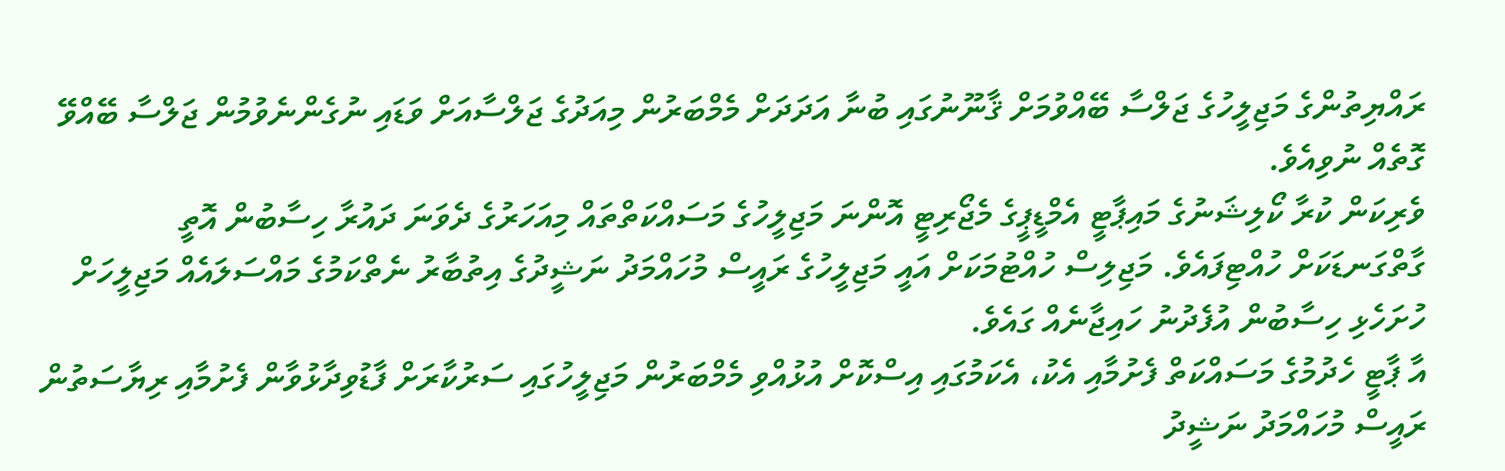ރައްޔިތުންގެ މަޖިލީހުގެ ޖަލްސާ ބޭއްވުމަށް ޤާނޫނުގައި ބުނާ އަދަދަށް މެމްބަރުން މިއަދުގެ ޖަލްސާއަށް ވަޑައި ނުގެންނެވުމުން ޖަލްސާ ބޭއްވޭ ގޮތެއް ނުވިއެވެ.
ވެރިކަން ކުރާ ކޯލިޝަނުގެ މައިޕާޓީ އެމްޑީޕީގެ މެޖޯރިޓީ އޮންނަ މަޖިލީހުގެ މަސައްކަތްތައް މިއަހަރުގެ ދެވަނަ ދައުރާ ހިސާބުން އޮތީ ގާތްގަނޑަކަށް ހުއްޓިފައެވެ. މަޖިލިސް ހުއްޓުމަކަށް އައީ މަޖިލީހުގެ ރައީސް މުހައްމަދު ނަޝީދުގެ އިތުބާރު ނެތްކަމުގެ މައްސަލައެއް މަޖިލީހަށް ހުށަހެޅި ހިސާބުން އުފެދުނު ހައިޖާނެއް ގައެވެ.
އާ ޕާޓީ ހެދުމުގެ މަސައްކަތް ފެށުމާއި އެކު، އެކަމުގައި އިސްކޮށް އުޅުއްވި މެމްބަރުން މަޖިލީހުގައި ސަރުކާރަށް ފާޑުވިދާޅުވާން ފެށުމާއި ރިޔާސަތުން ރައީސް މުހައްމަދު ނަޝީދު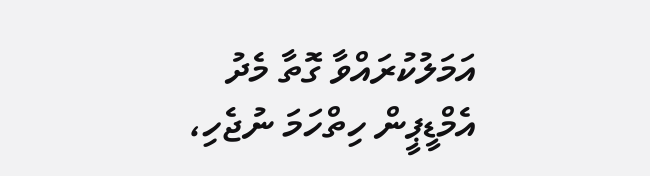އަމަލުކުރައްވާ ގޮތާ މެދު އެމްޑީޕީން ހިތްހަމަ ނުޖެހި،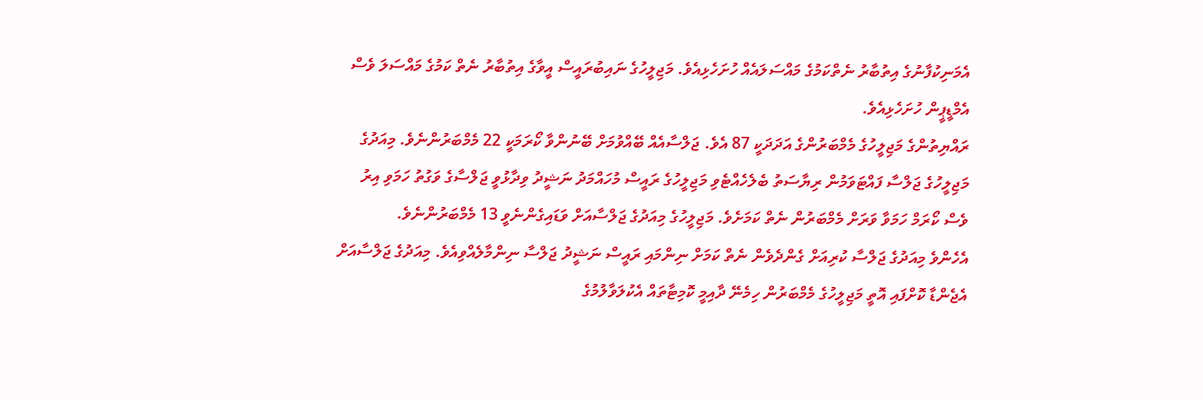އެމަނިކުފާނުގެ އިތުބާރު ނެތްކަމުގެ މައްސަލައެއް ހުށަހެޅިއެވެ. މަޖިލީހުގެ ނައިބުރައީސް އީވާގެ އިތުބާރު ނެތް ކަމުގެ މައްސަލަ ވެސް އެމްޑީޕީން ހުށަހެޅިއެވެ.
ރައްޔިތުންގެ މަޖިލީހުގެ މެމްބަރުންގެ އަދަދަކީ 87 އެވެ. ޖަލްސާއެއް ބޭއްވުމަށް ބޭނުންވާ ކޯރަމަކީ 22 މެމްބަރުންނެވެ. މިއަދުގެ މަޖިލީހުގެ ޖަލްސާ ފައްޓަވަމުން ރިޔާސަތު ބެލެހެއްޓެވި މަޖިލީހުގެ ރައީސް މުހައްމަދު ނަޝީދު ވިދާޅުވީ ޖަލްސާގެ ވަގުތު ހަމަވި އިރު ވެސް ކޯރަމް ހަމަވާ ވަރަށް މެމްބަރުން ނެތް ކަމަށެވެ. މަޖިލީހުގެ މިއަދުގެ ޖަލްސާއަށް ވަޑައިގެންނެވީ 13 މެމްބަރުންނެވެ.
އެހެންވެ މިއަދުގެ ޖަލްސާ ކުރިއަށް ގެންދެވެން ނެތް ކަމަށް ނިންމައި ރައީސް ނަޝީދު ޖަލްސާ ނިންމާލެއްވިއެވެ. މިއަދުގެ ޖަލްސާއަށް އެޖެންޑާ ކޮށްފައި އޮތީ މަޖިލީހުގެ މެމްބަރުން ހިމެނޭ ދާއިމީ ކޮމިޓާތައް އެކުލަވާލުމުގެ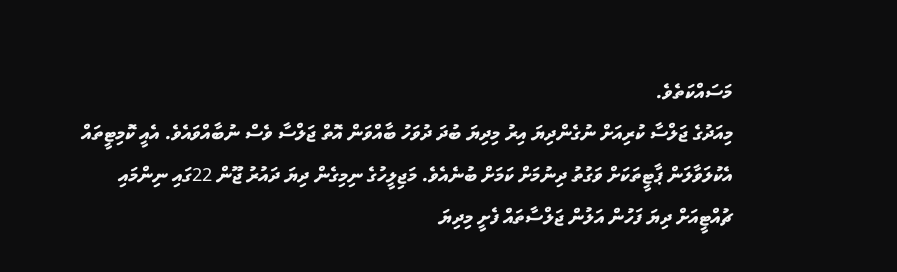މަސައްކަތެވެ.
މިއަދުގެ ޖަލްސާ ކުރިއަށް ނުގެންދިޔަ އިރު މިދިޔަ ބުދަ ދުވަހު ބާއްވަން އޮތް ޖަލްސާ ވެސް ނުބާއްވައެވެ. އެއީ ކޮމިޓީތައް އެކުލަވާލަން ޕާޓީތަކަށް ވަގުތު ދިނުމަށް ކަމަށް ބުނެއެވެ. މަޖިލީހުގެ ނިމިގެން ދިޔަ ދައުރު ޖޫން 22ގައި ނިންމައި ޗުއްޓީއަށް ދިޔަ ފަހުން އަލުން ޖަލްސާތައް ފެށީ މިދިޔަ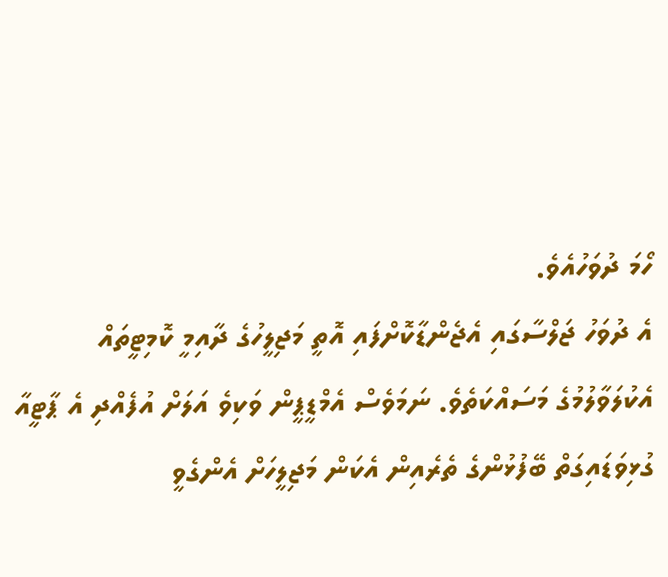ހޯމަ ދުވަހުއެވެ.
އެ ދުވަހު ޖަލްސާގައި އެޖެންޑާކޮށްފައި އޮތީ މަޖިލީހުގެ ދާއިމީ ކޮމިޓީތައް އެކުލަވާލުމުގެ މަސައްކަތެވެ. ނަމަވެސް އެމްޑީޕީން ވަކިވެ އަލަށް އުފެއްދި އެ ޕާޓީއާ ގުޅިވަޑައިގަތް ބޭފުޅުންގެ ތެރެއިން އެކަން މަޖިލީހަށް އެންގެވީ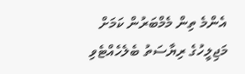އެންމެ ތިން މެމްބަރުން ކަމަށް މަޖިލީހުގެ ރިޔާސަތު ބެލެހެއްޓެވި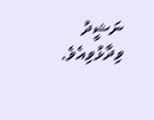ނަޝީދު ވިދާޅުވިއެވެ.